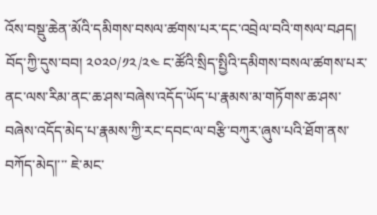འོས་བསྡུ་ཆེན་མོའི་དམིགས་བསལ་ཚགས་པར་དང་འབྲེལ་བའི་གསལ་བཤད། བོད་ཀྱི་དུས་བབ། ༢༠༢༠/༡༢/༢༤ ང་ཚོའི་སྲིད་སྤྱིའི་དམིགས་བསལ་ཚགས་པར་ནང་ལས་རིམ་ནང་ཆ་ཤས་བཞེས་འདོད་ཡོད་པ་རྣམས་མ་གཏོགས་ཆ་ཤས་བཞེས་འདོད་མེད་པ་རྣམས་ཀྱི་རང་དབང་ལ་བརྩི་བཀུར་ཞུས་པའི་ཐོག་ནས་བཀོད་མེད།་་་ ཇེ་མང་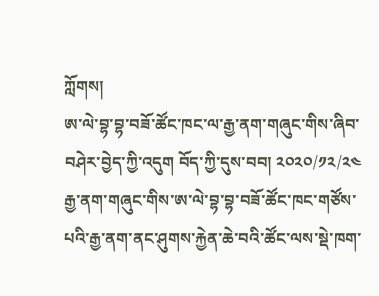ཀློགས།
ཨ་ལེ་བྷ་བྷ་བཟོ་ཚོང་ཁང་ལ་རྒྱ་ནག་གཞུང་གིས་ཞིབ་བཤེར་བྱེད་ཀྱི་འདུག བོད་ཀྱི་དུས་བབ། ༢༠༢༠/༡༢/༢༤ རྒྱ་ནག་གཞུང་གིས་ཨ་ལེ་བྷ་བྷ་བཟོ་ཚོང་ཁང་གཙོས་པའི་རྒྱ་ནག་ནང་ཤུགས་རྐྱེན་ཆེ་བའི་ཚོང་ལས་སྡེ་ཁག་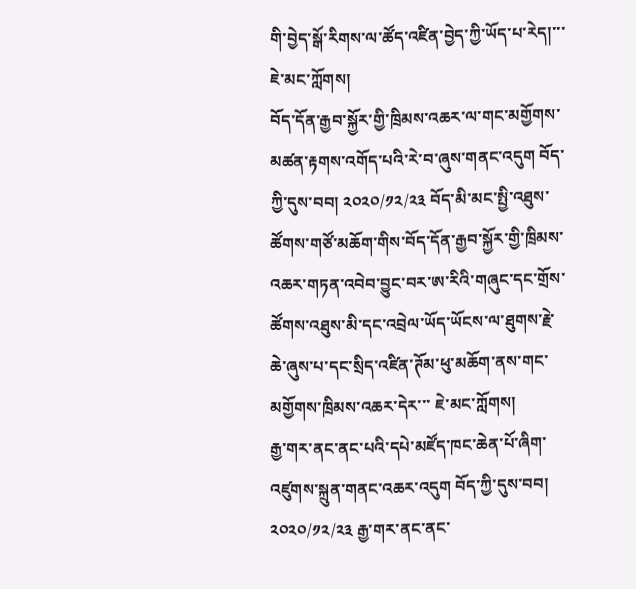གི་བྱེད་སྒོ་རིགས་ལ་ཚོད་འཛིན་བྱེད་ཀྱི་ཡོད་པ་རེད།་་་ ཇེ་མང་ཀློགས།
བོད་དོན་རྒྱབ་སྐྱོར་གྱི་ཁྲིམས་འཆར་ལ་གང་མགྱོགས་མཚན་རྟགས་འགོད་པའི་རེ་བ་ཞུས་གནང་འདུག བོད་ཀྱི་དུས་བབ། ༢༠༢༠/༡༢/༢༣ བོད་མི་མང་སྤྱི་འཐུས་ཚོགས་གཙོ་མཆོག་གིས་བོད་དོན་རྒྱབ་སྐྱོར་གྱི་ཁྲིམས་འཆར་གཏན་འབེབ་བྱུང་བར་ཨ་རིའི་གཞུང་དང་གྲོས་ཚོགས་འཐུས་མི་དང་འབྲེལ་ཡོད་ཡོངས་ལ་ཐུགས་རྗེ་ཆེ་ཞུས་པ་དང་སྲིད་འཛིན་ཊོམ་ཕུ་མཆོག་ནས་གང་མགྱོགས་ཁྲིམས་འཆར་དེར་་་ ཇེ་མང་ཀློགས།
རྒྱ་གར་ནང་ནང་པའི་དཔེ་མཛོད་ཁང་ཆེན་པོ་ཞིག་འཛུགས་སྐྲུན་གནང་འཆར་འདུག བོད་ཀྱི་དུས་བབ། ༢༠༢༠/༡༢/༢༣ རྒྱ་གར་ནང་ནང་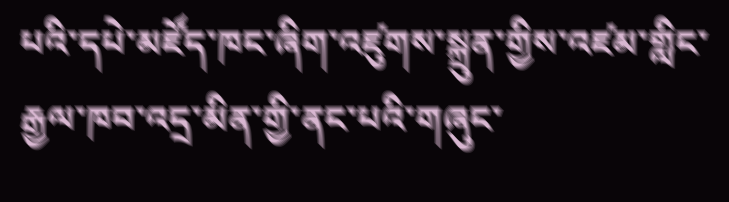པའི་དཔེ་མཛོད་ཁང་ཞིག་འཛུགས་སྐྲུན་གྱིས་འཛམ་གླིང་རྒྱལ་ཁབ་འདྲ་མིན་གྱི་ནང་པའི་གཞུང་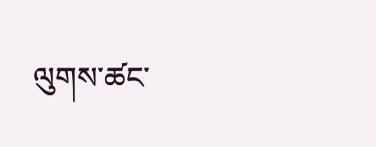ལུགས་ཚང་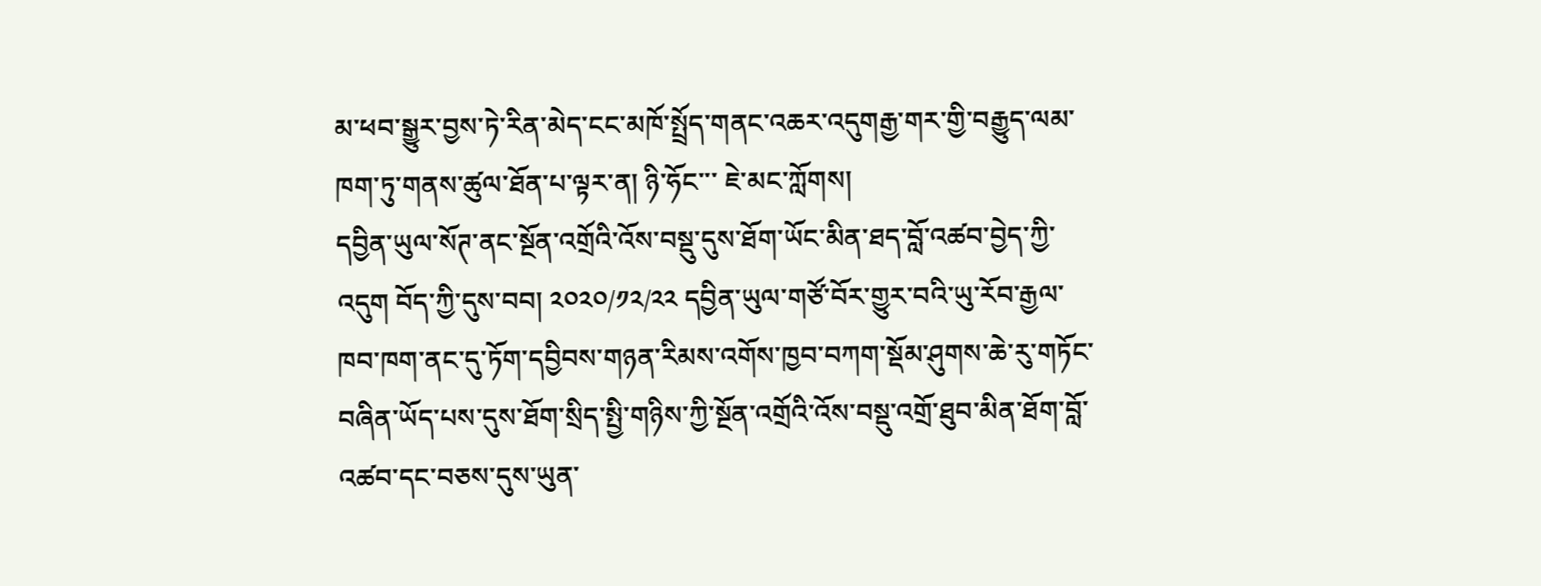མ་ཕབ་སྒྱུར་བྱས་ཏེ་རིན་མེད་ངང་མཁོ་སྤྲོད་གནང་འཆར་འདུགརྒྱ་གར་གྱི་བརྒྱུད་ལམ་ཁག་ཏུ་གནས་ཚུལ་ཐོན་པ་ལྟར་ན། ཉི་ཧོང་་་ ཇེ་མང་ཀློགས།
དབྱིན་ཡུལ་སོཊ་ནང་སྔོན་འགྲོའི་འོས་བསྡུ་དུས་ཐོག་ཡོང་མིན་ཐད་བློ་འཚབ་བྱེད་ཀྱི་འདུག བོད་ཀྱི་དུས་བབ། ༢༠༢༠/༡༢/༢༢ དབྱིན་ཡུལ་གཙོ་བོར་གྱུར་བའི་ཡུ་རོབ་རྒྱལ་ཁབ་ཁག་ནང་དུ་ཏོག་དབྱིབས་གཉན་རིམས་འགོས་ཁྱབ་བཀག་སྡོམ་ཤུགས་ཆེ་རུ་གཏོང་བཞིན་ཡོད་པས་དུས་ཐོག་སྲིད་སྤྱི་གཉིས་ཀྱི་སྔོན་འགྲོའི་འོས་བསྡུ་འགྲོ་ཐུབ་མིན་ཐོག་བློ་འཚབ་དང་བཅས་དུས་ཡུན་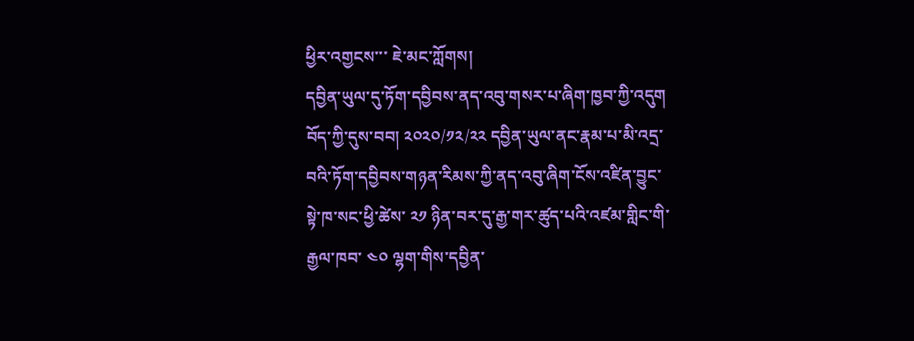ཕྱིར་འགྱངས་་་ ཇེ་མང་ཀློགས།
དབྱིན་ཡུལ་དུ་ཏོག་དབྱིབས་ནད་འབུ་གསར་པ་ཞིག་ཁྱབ་ཀྱི་འདུག བོད་ཀྱི་དུས་བབ། ༢༠༢༠/༡༢/༢༢ དབྱིན་ཡུལ་ནང་རྣམ་པ་མི་འདྲ་བའི་ཏོག་དབྱིབས་གཉན་རིམས་ཀྱི་ནད་འབུ་ཞིག་ངོས་འཛིན་བྱུང་སྟེ་ཁ་སང་ཕྱི་ཚེས་ ༢༡ ཉིན་བར་དུ་རྒྱ་གར་ཚུད་པའི་འཛམ་གླིང་གི་རྒྱལ་ཁབ་ ༤༠ ལྷག་གིས་དབྱིན་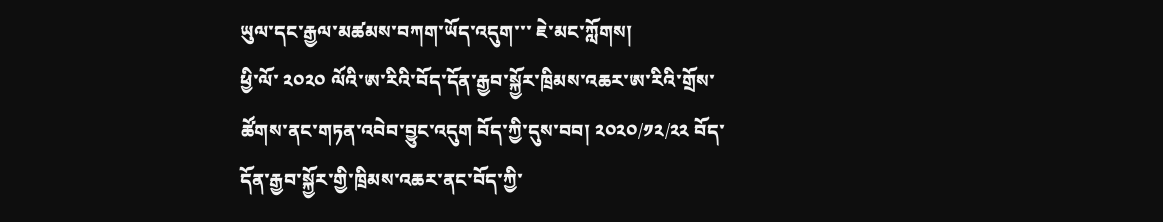ཡུལ་དང་རྒྱལ་མཚམས་བཀག་ཡོད་འདུག་་་ ཇེ་མང་ཀློགས།
ཕྱི་ལོ་ ༢༠༢༠ ལོའི་ཨ་རིའི་བོད་དོན་རྒྱབ་སྐྱོར་ཁྲིམས་འཆར་ཨ་རིའི་གྲོས་ཚོགས་ནང་གཏན་འབེབ་བྱུང་འདུག བོད་ཀྱི་དུས་བབ། ༢༠༢༠/༡༢/༢༢ བོད་དོན་རྒྱབ་སྐྱོར་གྱི་ཁྲིམས་འཆར་ནང་བོད་ཀྱི་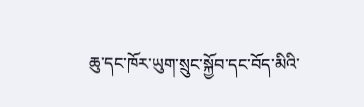ཆུ་དང་ཁོར་ཡུག་སྲུང་སྐྱོབ་དང་བོད་མིའི་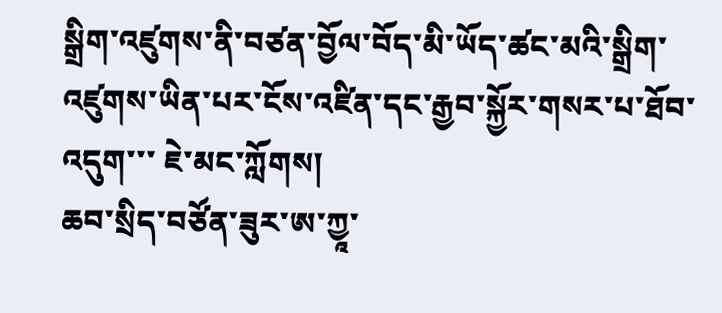སྒྲིག་འཛུགས་ནི་བཙན་བྱོལ་བོད་མི་ཡོད་ཚང་མའི་སྒྲིག་འཛུགས་ཡིན་པར་ངོས་འཛིན་དང་རྒྱབ་སྐྱོར་གསར་པ་ཐོབ་འདུག་་་ ཇེ་མང་ཀློགས།
ཆབ་སྲིད་བཙོན་ཟུར་ཨ་ཀྱཱ་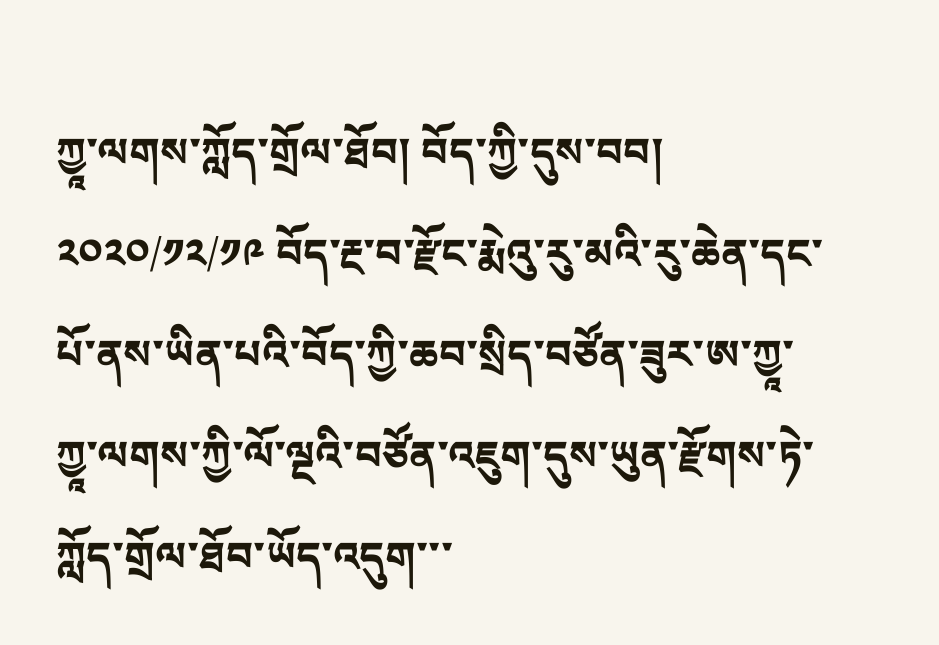ཀྱཱ་ལགས་ཀློད་གྲོལ་ཐོབ། བོད་ཀྱི་དུས་བབ། ༢༠༢༠/༡༢/༡༩ བོད་རྔ་བ་རྫོང་རྨེའུ་རུ་མའི་རུ་ཆེན་དང་པོ་ནས་ཡིན་པའི་བོད་ཀྱི་ཆབ་སྲིད་བཙོན་ཟུར་ཨ་ཀྱཱ་ཀྱཱ་ལགས་ཀྱི་ལོ་ལྔའི་བཙོན་འཇུག་དུས་ཡུན་རྫོགས་ཏེ་ཀློད་གྲོལ་ཐོབ་ཡོད་འདུག་་་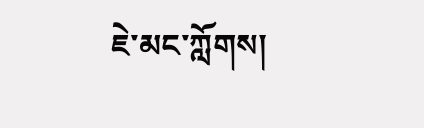ཇེ་མང་ཀློགས།